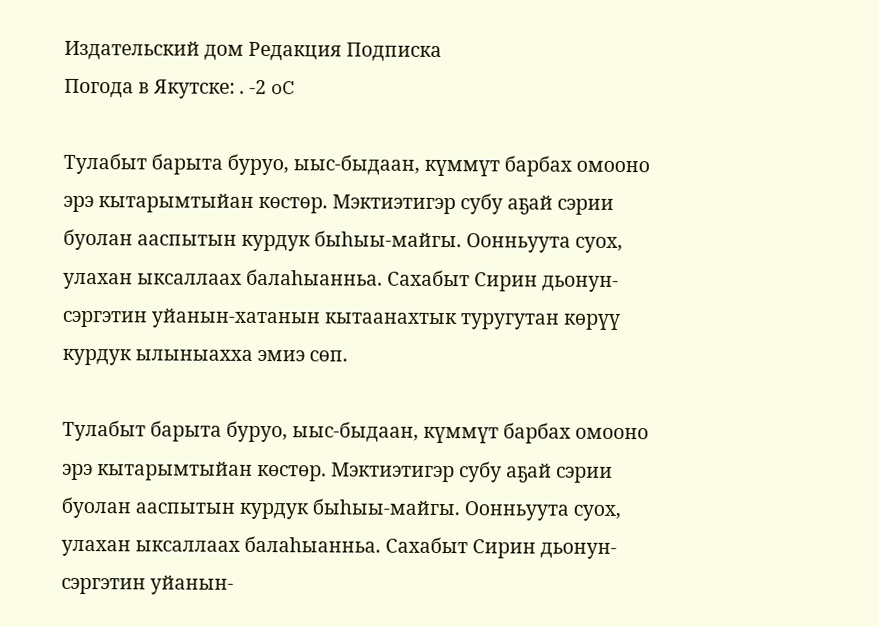Издательский дом Редакция Подписка
Погода в Якутске: . -2 oC

Тулабыт барыта буруо, ыыс-быдаан, күммүт барбах омооно эрэ кытарымтыйан көстөр. Мэктиэтигэр субу аҕай сэрии буолан ааспытын курдук быһыы-майгы. Оонньуута суох, улахан ыксаллаах балаһыанньа. Сахабыт Сирин дьонун-сэргэтин уйанын-хатанын кытаанахтык туругутан көрүү курдук ылыныахха эмиэ сөп.

Тулабыт барыта буруо, ыыс-быдаан, күммүт барбах омооно эрэ кытарымтыйан көстөр. Мэктиэтигэр субу аҕай сэрии буолан ааспытын курдук быһыы-майгы. Оонньуута суох, улахан ыксаллаах балаһыанньа. Сахабыт Сирин дьонун-сэргэтин уйанын-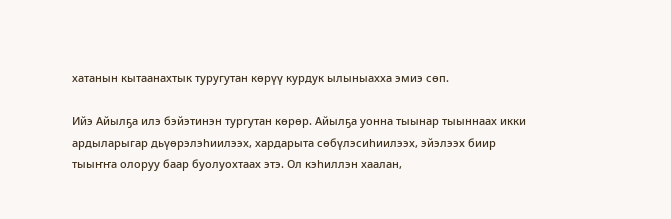хатанын кытаанахтык туругутан көрүү курдук ылыныахха эмиэ сөп.

Ийэ Айылҕа илэ бэйэтинэн тургутан көрөр. Айылҕа уонна тыынар тыыннаах икки ардыларыгар дьүөрэлэһиилээх, хардарыта сөбүлэсиһиилээх, эйэлээх биир тыыҥҥа олоруу баар буолуохтаах этэ. Ол кэһиллэн хаалан,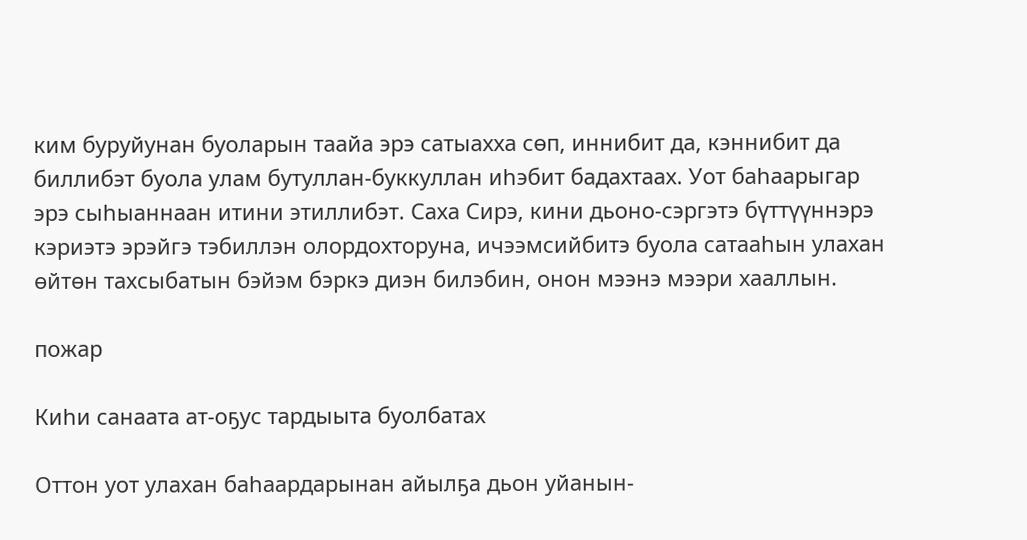ким буруйунан буоларын таайа эрэ сатыахха сөп, иннибит да, кэннибит да биллибэт буола улам бутуллан-буккуллан иһэбит бадахтаах. Уот баһаарыгар эрэ сыһыаннаан итини этиллибэт. Саха Сирэ, кини дьоно-сэргэтэ бүттүүннэрэ кэриэтэ эрэйгэ тэбиллэн олордохторуна, ичээмсийбитэ буола сатааһын улахан өйтөн тахсыбатын бэйэм бэркэ диэн билэбин, онон мээнэ мээри хааллын.

пожар

Киһи санаата ат-оҕус тардыыта буолбатах

Оттон уот улахан баһаардарынан айылҕа дьон уйанын-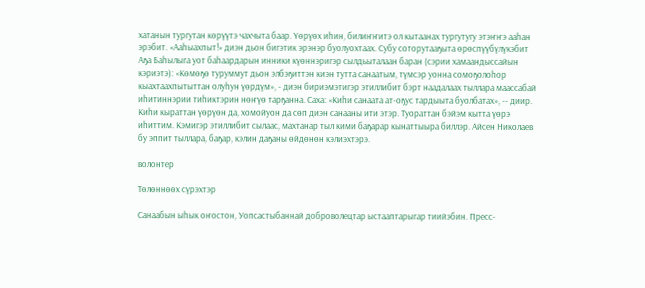хатанын тургутан көрүүтэ чахчыта баар. Үөрүөх иһин, билиҥҥитэ ол кытаанах тургутугу этэҥҥэ ааһан эрэбит. «Ааһыахпыт!» диэн дьон бигэтик эрэнэр буолуохтаах. Субу соторутааҕыта өрөспүүбүлүкэбит Аҕа Баһылыга уот баһаардарын инники күөннэригэр сылдьыталаан баран (сэрии хамаандыссайын кэриэтэ): «Көмөҕө туруммут дьон элбэҕиттэн киэн тутта санаатым, түмсэр уонна сомоҕолоһор кыахтаахпытыттан олуһун үөрдүм», - диэн бириэмэтигэр этиллибит бэрт наадалаах тыллара маассабай иһитиннэрии тиһиктэрин нөҥүө тарҕанна. Саха: «Киһи санаата ат-оҕус тардыыта буолбатах», -- диир. Киһи кыраттан үөрүөн да, хомойуон да сөп диэн санааны ити этэр. Туораттан бэйэм кытта үөрэ иһиттим. Кэмигэр этиллибит сылаас, махтанар тыл кими баҕарар кынаттыыра биллэр. Айсен Николаев бу эппит тыллара, баҕар, кэлин даҕаны өйдөнөн кэлиэхтэрэ.

волонтер

Төлөннөөх сүрэхтэр

Санаабын ыһык оҥостон, Уопсастыбаннай доброволецтар ыстааптарыгар тиийэбин. Пресс-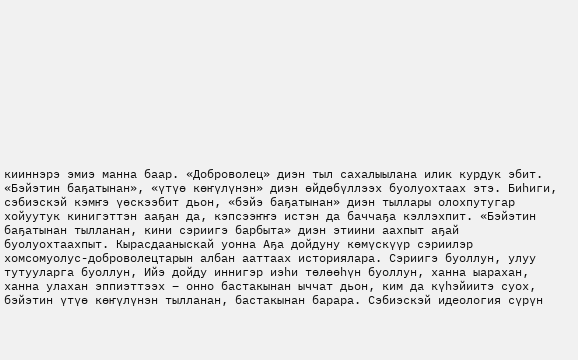кииннэрэ эмиэ манна баар. «Доброволец» диэн тыл сахалыылана илик курдук эбит. «Бэйэтин баҕатынан», «үтүө көҥүлүнэн» диэн өйдөбүллээх буолуохтаах этэ. Биһиги, сэбиэскэй кэмҥэ үөскээбит дьон, «бэйэ баҕатынан» диэн тыллары олохпутугар хойуутук кинигэттэн ааҕан да, кэпсээҥҥэ истэн да баччаҕа кэллэхпит. «Бэйэтин баҕатынан тылланан, кини сэриигэ барбыта» диэн этиини аахпыт аҕай буолуохтаахпыт. Кырасдааныскай уонна Аҕа дойдуну көмүскүүр сэриилэр хомсомуолус-доброволецтарын албан ааттаах историялара. Сэриигэ буоллун, улуу тутууларга буоллун, Ийэ дойду иннигэр иэһи төлөөһүн буоллун, ханна ыарахан, ханна улахан эппиэттээх – онно бастакынан ыччат дьон, ким да күһэйиитэ суох, бэйэтин үтүө көҥүлүнэн тылланан, бастакынан барара. Сэбиэскэй идеология сүрүн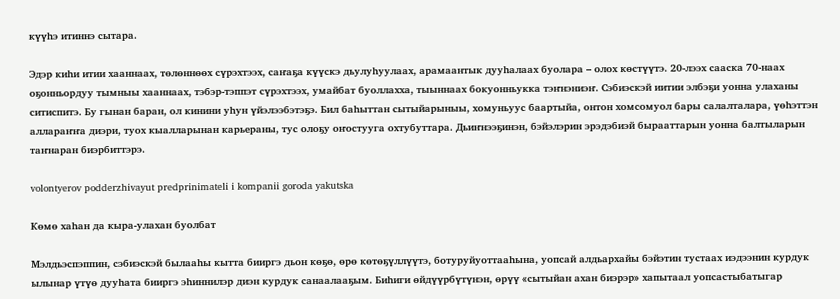күүһэ итиннэ сытара.

Эдэр киһи итии хааннаах, төлөннөөх сүрэхтээх, саҥаҕа күүскэ дьулуһуулаах, арамаантык дууһалаах буолара – олох көстүүтэ. 20-лээх сааска 70-наах оҕонньордуу тымныы хааннаах, тэбэр-тэппэт сүрэхтээх, умайбат буоллахха, тыыннаах бокуонньукка тэҥнэниэҥ. Сэбиэскэй иитии элбэҕи уонна улаханы ситиспитэ. Бу гынан баран, ол кинини уһун үйэлээбэтэҕэ. Бил баһыттан сытыйарыныы, хомуньуус баартыйа, онтон хомсомуол бары салалталара, үөһэттэн аллараҥҥа диэри, туох кыалларынан карьераны, тус олоҕу оҥостууга охтубуттара. Дьиҥнээҕинэн, бэйэлэрин эрэдэбиэй бырааттарын уонна балтыларын таҥнаран биэрбиттэрэ.

volontyerov podderzhivayut predprinimateli i kompanii goroda yakutska

Көмө хаһан да кыра-улахан буолбат

Мэлдьэспэппин, сэбиэскэй былааһы кытта бииргэ дьон көҕө, өрө көтөҕүллүүтэ, ботуруйуоттааһына, уопсай алдьархайы бэйэтин тустаах иэдээнин курдук ылынар үтүө дууһата бииргэ эһиннилэр диэн курдук санаалааҕым. Биһиги өйдүүрбүтүнэн, өрүү «сытыйан ахан биэрэр» хапытаал уопсастыбатыгар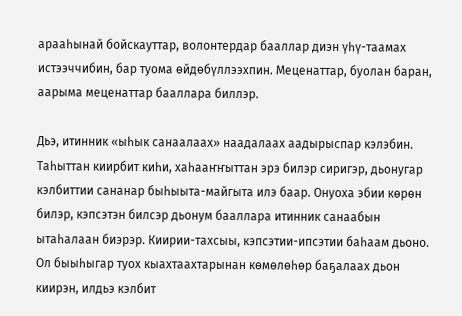арааһынай бойскауттар, волонтердар бааллар диэн үһү-таамах истээччибин, бар туома өйдөбүллээхпин. Меценаттар, буолан баран, аарыма меценаттар бааллара биллэр.

Дьэ, итинник «ыһык санаалаах» наадалаах аадырыспар кэлэбин. Таһыттан киирбит киһи, хаһааҥҥыттан эрэ билэр сиригэр, дьонугар кэлбиттии сананар быһыыта-майгыта илэ баар. Онуоха эбии көрөн билэр, кэпсэтэн билсэр дьонум бааллара итинник санаабын ытаһалаан биэрэр. Киирии-тахсыы, кэпсэтии-ипсэтии баһаам дьоно. Ол быыһыгар туох кыахтаахтарынан көмөлөһөр баҕалаах дьон киирэн, илдьэ кэлбит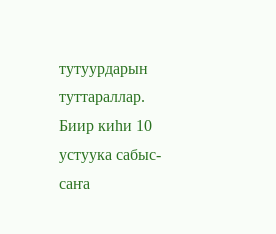тутуурдарын туттараллар. Биир киһи 10 устуука сабыс-саҥа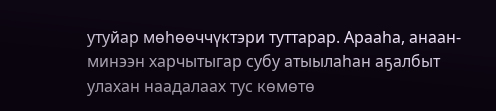утуйар мөһөөччүктэри туттарар. Арааһа, анаан-минээн харчытыгар субу атыылаһан аҕалбыт улахан наадалаах тус көмөтө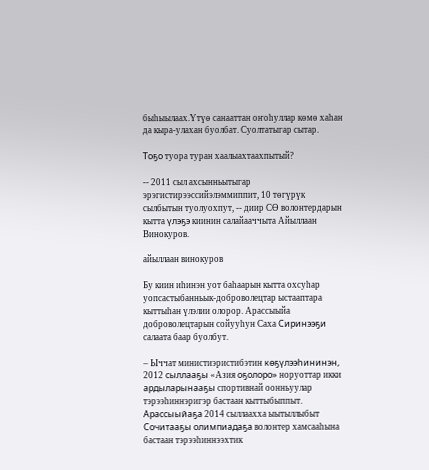быһыылаах.Үтүө санааттан оҥоһуллар көмө хаһан да кыра-улахан буолбат. Суолтатыгар сытар.

Тоҕо туора туран хаалыахтаахпытый?

-- 2011 сыл ахсынньытыгар эрэгистирээссийэлэммиппит, 10 төгүрүк сылбытын туолуохпут, -- диир СӨ волонтердарын кытта үлэҕэ киинин салайааччыта Айыллаан Винокуров.

айыллаан винокуров

Бу киин иһинэн уот баһаарын кытта охсуһар уопсастыбанньык-доброволецтар ыстааптара кыттыһан үлэлии олорор. Арассыыйа доброволецтарын сойууһун Саха Сиринээҕи салаата баар буолбут.

– Ыччат министиэристибэтин көҕүлээһининэн, 2012 сыллааҕы «Азия оҕолоро» норуоттар икки ардыларынааҕы спортивнай оонньуулар тэрээһиннэригэр бастаан кыттыбыппыт. Арассыыйаҕа 2014 сыллаахха ыытыллыбыт Сочитааҕы олимпиадаҕа волонтер хамсааһына бастаан тэрээһиннээхтик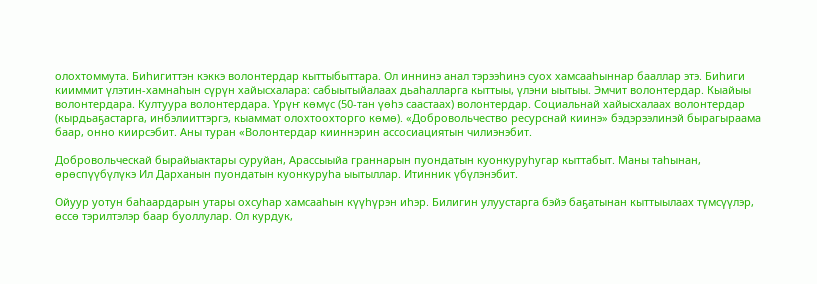олохтоммута. Биһигиттэн кэккэ волонтердар кыттыбыттара. Ол иннинэ анал тэрээһинэ суох хамсааһыннар бааллар этэ. Биһиги кииммит үлэтин-хамнаһын сүрүн хайысхалара: сабыытыйалаах дьаһалларга кыттыы, үлэни ыытыы. Эмчит волонтердар. Кыайыы волонтердара. Култуура волонтердара. Үрүҥ көмүс (50-тан үөһэ саастаах) волонтердар. Социальнай хайысхалаах волонтердар (кырдьаҕастарга, инбэлииттэргэ, кыаммат олохтоохторго көмө). «Добровольчество ресурснай киинэ» бэдэрээлинэй бырагыраама баар, онно киирсэбит. Аны туран «Волонтердар кииннэрин ассосиациятын чилиэнэбит.

Добровольческай бырайыактары суруйан, Арассыыйа граннарын пуондатын куонкуруһугар кыттабыт. Маны таһынан, өрөспүүбүлүкэ Ил Дарханын пуондатын куонкуруһа ыытыллар. Итинник үбүлэнэбит.

Ойуур уотун баһаардарын утары охсуһар хамсааһын күүһүрэн иһэр. Билигин улуустарга бэйэ баҕатынан кыттыылаах түмсүүлэр, өссө тэрилтэлэр баар буоллулар. Ол курдук,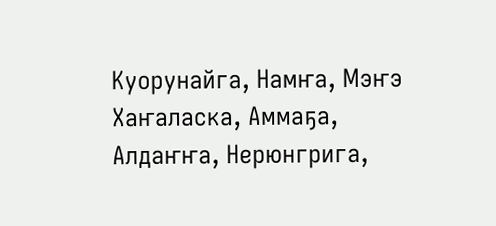Куорунайга, Намҥа, Мэҥэ Хаҥаласка, Аммаҕа, Алдаҥҥа, Нерюнгрига,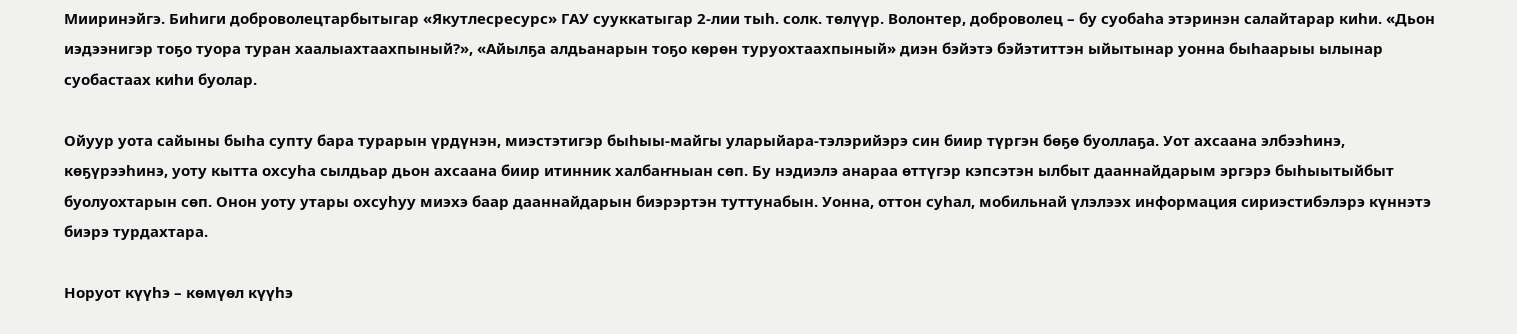Мииринэйгэ. Биһиги доброволецтарбытыгар «Якутлесресурс» ГАУ сууккатыгар 2-лии тыһ. солк. төлүүр. Волонтер, доброволец – бу суобаһа этэринэн салайтарар киһи. «Дьон иэдээнигэр тоҕо туора туран хаалыахтаахпыный?», «Айылҕа алдьанарын тоҕо көрөн туруохтаахпыный» диэн бэйэтэ бэйэтиттэн ыйытынар уонна быһаарыы ылынар суобастаах киһи буолар.

Ойуур уота сайыны быһа супту бара турарын үрдүнэн, миэстэтигэр быһыы-майгы уларыйара-тэлэрийэрэ син биир түргэн бөҕө буоллаҕа. Уот ахсаана элбээһинэ, көҕүрээһинэ, уоту кытта охсуһа сылдьар дьон ахсаана биир итинник халбаҥныан сөп. Бу нэдиэлэ анараа өттүгэр кэпсэтэн ылбыт дааннайдарым эргэрэ быһыытыйбыт буолуохтарын сөп. Онон уоту утары охсуһуу миэхэ баар дааннайдарын биэрэртэн туттунабын. Уонна, оттон суһал, мобильнай үлэлээх информация сириэстибэлэрэ күннэтэ биэрэ турдахтара.

Норуот күүһэ – көмүөл күүһэ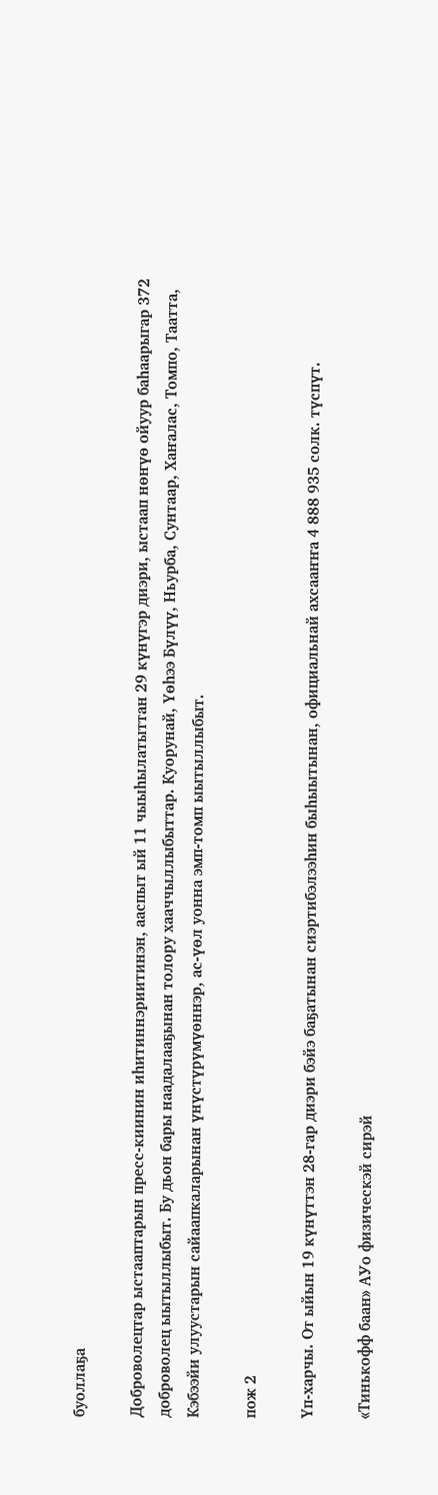буоллаҕа

Доброволецтар ыстааптарын пресс-киинин иһитиннэриитинэн, ааспыт ый 11 чыыһылатыттан 29 күнүгэр диэри, ыстаап нөҥүө ойуур баһаарыгар 372 доброволец ыытыллыбыт. Бу дьон бары наадалааҕынан толору хааччыллыбыттар. Куорунай, Үөһээ Бүлүү, Ньурба, Сунтаар, Хаҥалас, Томпо, Таатта, Кэбээйи улуустарын сайаапкаларынан үнүстүрүмүөннэр, ас-үөл уонна эмп-томп ыытыллыбыт.

пож 2

Үп-харчы. От ыйын 19 күнүттэн 28-гар диэри бэйэ баҕатынан сиэртибэлээһин быһыытынан, официальнай ахсааҥҥа 4 888 935 солк. түспүт.

«Тинькофф баан» АУо физическэй сирэй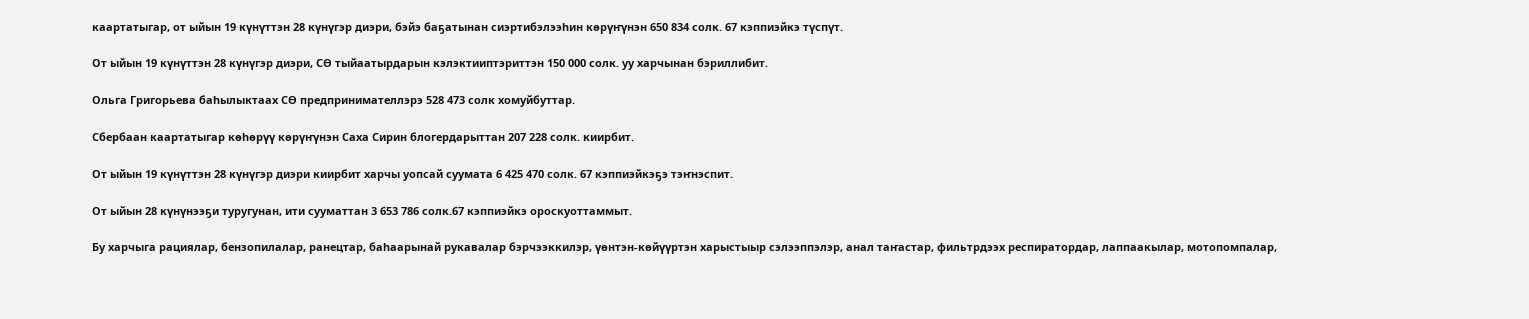каартатыгар, от ыйын 19 күнүттэн 28 күнүгэр диэри, бэйэ баҕатынан сиэртибэлээһин көрүҥүнэн 650 834 солк. 67 кэппиэйкэ түспүт.

От ыйын 19 күнүттэн 28 күнүгэр диэри, СӨ тыйаатырдарын кэлэктииптэриттэн 150 000 солк. уу харчынан бэриллибит.

Ольга Григорьева баһылыктаах СӨ предпринимателлэрэ 528 473 солк хомуйбуттар.

Сбербаан каартатыгар көһөрүү көрүҥүнэн Саха Сирин блогердарыттан 207 228 солк. киирбит.

От ыйын 19 күнүттэн 28 күнүгэр диэри киирбит харчы уопсай суумата 6 425 470 солк. 67 кэппиэйкэҕэ тэҥнэспит.

От ыйын 28 күнүнээҕи туругунан, ити сууматтан 3 653 786 солк.67 кэппиэйкэ ороскуоттаммыт.

Бу харчыга рациялар, бензопилалар, ранецтар, баһаарынай рукавалар бэрчээккилэр, үөнтэн-көйүүртэн харыстыыр сэлээппэлэр, анал таҥастар, фильтрдээх респиратордар, лаппаакылар, мотопомпалар,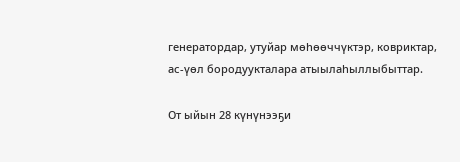генератордар, утуйар мөһөөччүктэр, ковриктар, ас-үөл бородуукталара атыылаһыллыбыттар.

От ыйын 28 күнүнээҕи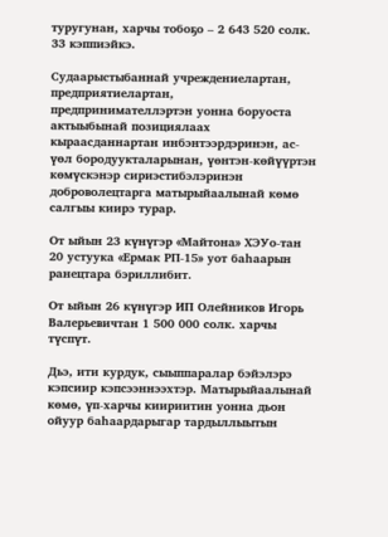туругунан, харчы тобоҕо – 2 643 520 солк. 33 кэппиэйкэ.

Судаарыстыбаннай учреждениелартан, предприятиелартан, предпринимателлэртэн уонна боруоста актыыбынай позициялаах кыраасданнартан инбэнтээрдэринэн, ас-үөл бородуукталарынан, үөнтэн-көйүүртэн көмүскэнэр сириэстибэлэринэн доброволецтарга матырыйаалынай көмө салгыы киирэ турар.

От ыйын 23 күнүгэр «Майтона» ХЭУо-тан 20 устуука «Ермак РП-15» уот баһаарын ранецтара бэриллибит.

От ыйын 26 күнүгэр ИП Олейников Игорь Валерьевичтан 1 500 000 солк. харчы түспүт.

Дьэ, ити курдук, сыыппаралар бэйэлэрэ кэпсиир кэпсээннээхтэр. Матырыйаалынай көмө, үп-харчы киириитин уонна дьон ойуур баһаардарыгар тардыллыытын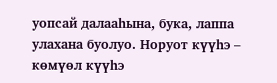уопсай далааһына, бука, лаппа улахана буолуо. Норуот күүһэ – көмүөл күүһэ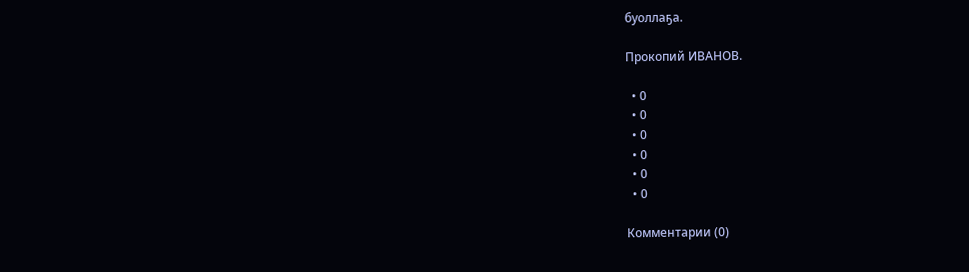буоллаҕа.

Прокопий ИВАНОВ.

  • 0
  • 0
  • 0
  • 0
  • 0
  • 0

Комментарии (0)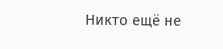Никто ещё не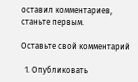оставил комментариев, станьте первым.

Оставьте свой комментарий

  1. Опубликовать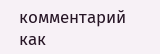комментарий как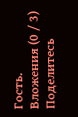Гость.
Вложения (0 / 3)
Поделитесь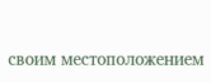своим местоположением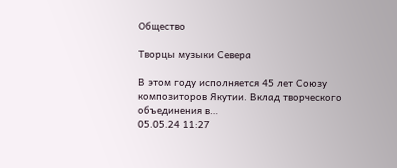Общество

Творцы музыки Севера

В этом году исполняется 45 лет Союзу композиторов Якутии. Вклад творческого объединения в…
05.05.24 11:27